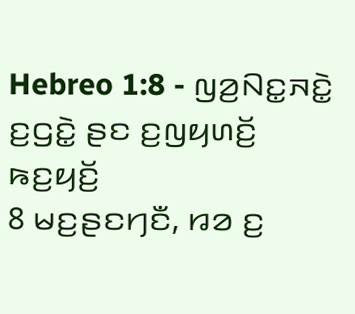Hebreo 1:8 - ꤜꤤ꤬ꤡꤢ꤭ꤏꤢꤧ꤭ ꤢ꤬ꤞꤢꤧ꤭ ꤔꤢ ꤢ꤬ꤜꤟꤛꤢꤩ꤬ ꤒꤢ꤬ꤟꤢꤩ꤬
8 ꤗꤢ꤬ꤔꤢꤚꤢꤪ, ꤙꤤ ꤢ꤬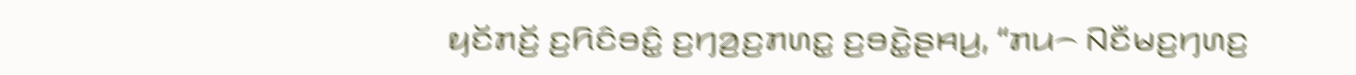ꤟꤢꤩꤊꤢꤩ꤬ ꤢ꤬ꤖꤢꤨꤋꤢꤨ꤭ ꤢ꤬ꤚꤤ꤬ꤢ꤬ꤊꤛꤢ꤭ ꤢ꤬ꤋꤢꤧ꤭ꤔꤌꤣ꤬, “ꤊꤣ꤮ ꤡꤢꤪꤗꤢ꤬ꤚꤛꤢ꤬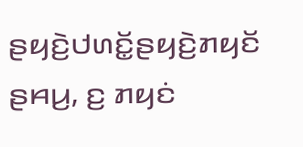ꤔꤟꤢꤧ꤬ꤓꤛꤢꤩ꤭ꤔꤟꤢꤧ꤬ꤊꤟꤢꤩ ꤔꤌꤣ꤬, ꤢ꤬ ꤊꤟꤢꤦ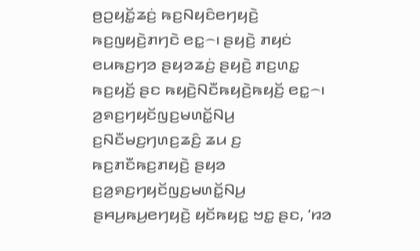ꤥ꤬ꤑꤟꤢꤩ꤭ꤘꤢꤦ꤬ ꤒꤢ꤬ꤡꤟꤢꤨꤕꤚꤟꤢꤧ꤬ ꤒꤢ꤬ꤜꤟꤢꤧ꤬ꤊꤚꤢꤧ ꤕꤢ꤭꤮꤯ ꤔꤟꤢꤧ꤬ ꤊꤟꤢꤦ ꤕꤣꤒꤢ꤬ꤚꤤ ꤔꤟꤤꤘꤢꤦ꤬ ꤔꤟꤢꤧ꤬ ꤊꤢ꤬ꤛꤢ꤭ ꤒꤢ꤬ꤟꤢꤩ꤬ ꤔꤢ ꤒꤟꤢꤧ꤬ꤡꤢꤪꤒꤟꤢꤧ꤬ꤒꤟꤢꤩ꤬ ꤕꤢ꤭꤮꤯
ꤤ꤬ꤎꤢ꤬ꤚꤟꤢꤩꤜꤢ꤬ꤗꤛꤢꤩ꤭ꤡꤣ꤬ ꤢ꤬ꤡꤢꤪꤗꤢ꤬ꤚꤛꤢ꤬ꤘꤢꤨ꤬ ꤘꤣ ꤢ꤬ ꤒꤢ꤬ꤊꤢꤪꤒꤢ꤬ꤊꤟꤢꤧ꤬ ꤔꤟꤤ ꤢ꤬ꤤ꤬ꤎꤢ꤬ꤚꤟꤢꤩꤜꤢ꤬ꤗꤛꤢꤩ꤭ꤡꤣ꤬ ꤔꤌꤣ꤬ꤒꤣ꤬ꤕꤚꤟꤢꤧ꤬ ꤟꤢꤩꤒꤟꤢ꤭ ꤠꤢ꤭ ꤔꤢ, ‘ꤙꤤ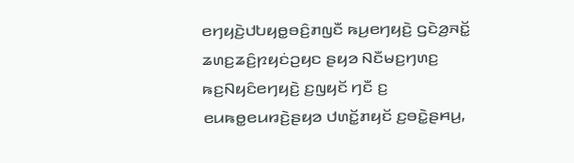ꤕꤚꤟꤢꤧ꤬ꤓꤝꤟꤥ꤭ꤋꤢꤨ꤬ꤊꤜꤢꤪ ꤒꤣ꤬ꤕꤚꤟꤢꤧ꤬ ꤞꤢꤧꤤ꤬ꤏꤢꤩ꤭ ꤘꤛꤢ꤬ꤘꤢꤨ꤬ꤐꤟꤢꤦꤑꤟꤢ ꤔꤟꤤ ꤡꤢꤪꤗꤢ꤬ꤚꤛꤢ꤬ ꤒꤢ꤬ꤡꤟꤢꤨꤕꤚꤟꤢꤧ꤬ ꤢ꤬ꤜꤟꤢꤩ ꤚꤢꤪ ꤢ꤬ ꤕꤣꤒꤥ꤭ꤕꤣꤙꤢꤧ꤬ꤔꤟꤤ ꤓꤛꤢꤩ꤭ꤊꤟꤢꤩ ꤢ꤬ꤋꤢꤧ꤭ꤔꤌꤣ꤬,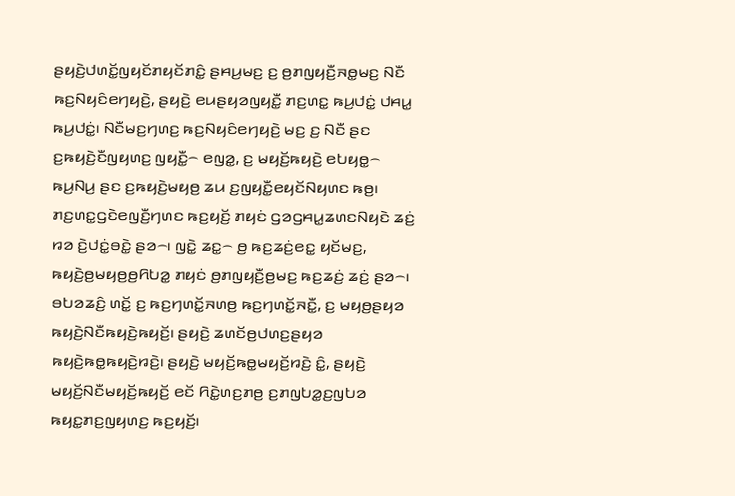ꤔꤟꤢꤧ꤬ꤓꤛꤢꤩ꤭ꤜꤟꤢꤩꤊꤟꤢꤩꤊꤢꤨ꤭ ꤔꤌꤣ꤬ꤗꤢ꤬ ꤢ꤬ ꤥ꤬ꤊꤜꤟꤢꤪ꤬ꤏꤥ꤭ꤗꤢ꤬ ꤡꤢꤪ ꤒꤢ꤬ꤡꤟꤢꤨꤕꤚꤟꤢꤧ꤬, ꤔꤟꤢꤧ꤬ ꤕꤣꤔꤟꤤꤜꤟꤢꤪ꤭ ꤊꤢ꤬ꤛꤢ꤭ ꤒꤣ꤬ꤓꤢꤦ꤭ ꤓꤌꤣ꤭ ꤒꤣ꤬ꤓꤢꤦ꤭꤯ ꤡꤢꤪꤗꤢ꤬ꤚꤛꤢ꤬ ꤒꤢ꤬ꤡꤟꤢꤨꤕꤚꤟꤢꤧ꤬ ꤗꤢ꤬ ꤢ꤬ ꤡꤢꤪ ꤔꤢ ꤢ꤬ꤒꤟꤢꤧ꤬ꤢꤪꤜꤟꤛꤢ꤬ ꤜꤟꤢꤪ꤭꤮ ꤕꤜꤤ꤭, ꤢ꤬ ꤗꤟꤢꤩ꤬ꤒꤟꤢꤧ꤬ ꤕꤝꤟꤥ꤭꤮ ꤒꤣ꤬ꤡꤣ꤬ ꤔꤢ ꤢ꤬ꤒꤟꤢꤧ꤬ꤗꤟꤥ꤬ ꤘꤣ ꤢ꤬ꤜꤟꤢꤪ꤭ꤕꤟꤢꤩꤡꤟꤛꤢ ꤒꤥ꤬꤯
ꤊꤢ꤬ꤛꤢ꤭ꤞꤢꤧꤕꤜꤢꤪ꤬ꤚꤛꤢ ꤒꤢ꤬ꤟꤢꤩ꤬ ꤊꤟꤢꤦ ꤞꤤꤞꤌꤣ꤭ꤘꤛꤢꤡꤟꤢꤧ ꤘꤢꤦ꤬ ꤙꤤ ꤢꤧ꤬ꤓꤢꤦ꤭ꤋꤢꤧ꤭ ꤔꤤ꤮꤯ ꤜꤢꤧ꤭ ꤘꤢ꤭꤮ ꤥ꤬ ꤒꤢ꤬ꤘꤢꤦ꤬ꤕꤢ꤭ ꤟꤢꤩꤗꤢ꤬, ꤒꤟꤢꤧ꤬ꤥ꤬ꤗꤟꤥ꤬ꤥ꤬ꤖꤝꤤ꤭ ꤊꤟꤢꤦ ꤥ꤬ꤊꤜꤟꤢꤪ꤬ꤥ꤬ꤗꤢ꤬ ꤒꤢ꤬ꤘꤢꤦ꤬ ꤘꤢꤦ꤬ ꤔꤤ꤮꤯
ꤋꤝꤤꤘꤢꤨ꤬ ꤛꤢꤩ꤭ ꤢ꤬ ꤒꤢ꤬ꤚꤛꤢꤩ꤭ꤏꤛꤥ꤬ ꤒꤢ꤬ꤚꤛꤢꤩ꤭ꤏꤢꤪ꤭, ꤢ꤬ ꤗꤟꤥ꤬ꤔꤟꤤ ꤒꤟꤢꤧ꤬ꤡꤢꤪꤒꤟꤢꤧ꤬ꤒꤟꤢꤩ꤬꤯ ꤔꤟꤢꤧ꤬ ꤘꤛꤢꤩꤥ꤬ꤓꤛꤢ꤬ꤔꤟꤤ ꤒꤟꤢꤧ꤬ꤒꤥ꤭ꤒꤟꤢꤧ꤬ꤙꤢꤧ꤬꤯ ꤔꤟꤢꤧ꤬ ꤗꤟꤢꤩ꤬ꤒꤥ꤭ꤗꤟꤢꤩ꤬ꤙꤢꤧ꤬ ꤢꤨ꤭, ꤔꤟꤢꤧ꤬ ꤗꤟꤢꤩ꤬ꤡꤢꤪꤗꤟꤢꤩ꤬ꤒꤟꤢꤩ꤬ ꤕꤢꤩ ꤖꤢꤧ꤭ꤛꤢ꤬ꤊꤥ꤬ ꤢ꤬ꤊꤜꤝꤤ꤭ꤢ꤬ꤜꤝꤤ ꤒꤟꤢ꤭ꤊꤢ꤬ꤜꤟꤛꤢ꤬ ꤒꤢ꤬ꤟꤢꤩ꤬꤯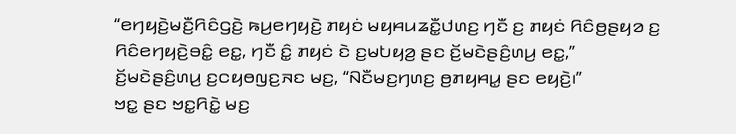“ꤕꤚꤟꤢꤧ꤬ꤗꤢꤪ꤬ꤖꤢꤨꤞꤢꤧ꤬ ꤒꤣ꤬ꤕꤚꤟꤢꤧ꤬ ꤊꤟꤢꤦ ꤗꤟꤌꤣꤘꤢꤪ꤭ꤓꤛꤢ꤬ ꤚꤢꤪ ꤢ꤬ ꤊꤟꤢꤦ ꤖꤢꤨꤥ꤬ꤔꤟꤤ ꤢ꤬ ꤖꤢꤨꤕꤚꤟꤢꤧ꤬ꤋꤢꤨ꤭ ꤕꤢ꤭, ꤚꤢꤪ ꤢꤨ꤭ ꤊꤟꤢꤦ ꤢꤧ ꤢ꤬ꤗꤝꤟꤤ꤬ ꤔꤢ ꤢꤩ꤬ꤗꤢꤧꤔꤢꤨ꤬ꤛꤣ꤬ ꤕꤢ꤭,” ꤢꤩ꤬ꤗꤢꤧꤔꤢꤨ꤬ꤛꤣ꤬ ꤢ꤬ꤍꤟꤥꤜꤢ꤬ꤏꤢ ꤗꤢ꤬, “ꤡꤢꤪꤗꤢ꤬ꤚꤛꤢ꤬ ꤥ꤬ꤊꤟꤌꤣ꤭ ꤔꤢ ꤕꤟꤢꤧ꤬꤯”
ꤠꤢ꤭ ꤔꤢ ꤠꤢ꤭ꤖꤢꤧ꤭ ꤗꤢ꤬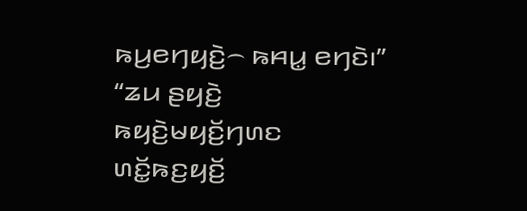ꤒꤣ꤬ꤕꤚꤟꤢꤧ꤬꤮ ꤒꤌꤣ꤭ ꤕꤚꤢꤧ꤯”
“ꤘꤣ ꤔꤟꤢꤧ꤬ ꤒꤟꤢꤧ꤬ꤗꤟꤢꤩ꤬ꤚꤛꤢ ꤛꤢꤩ꤭ꤒꤢ꤬ꤟꤢꤩ꤬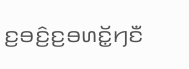ꤢ꤬ꤋꤢꤨ꤬ꤢ꤬ꤋꤛꤢꤩ꤭ꤚꤢꤪ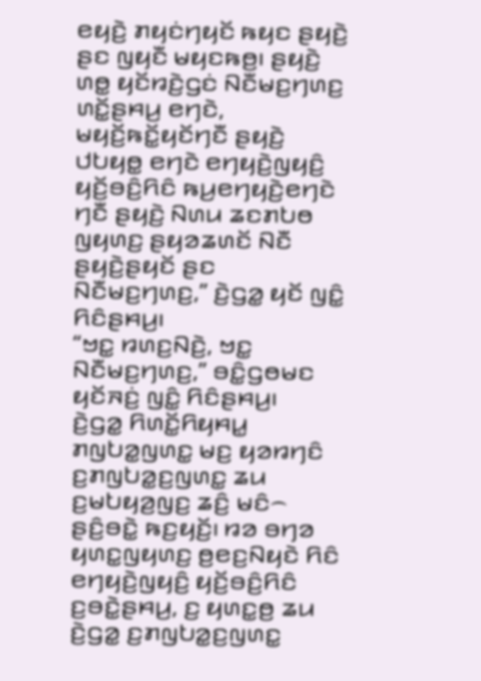ꤕꤟꤢꤧ꤬ ꤊꤟꤢꤦꤚꤟꤢꤩ ꤒꤟꤢ ꤔꤟꤢꤧ꤬ ꤔꤢ ꤜꤟꤢꤪ ꤗꤟꤢꤒꤥ꤬꤯ ꤔꤟꤢꤧ꤬ ꤛꤥ꤭ ꤟꤢꤩꤙꤢꤧ꤬ꤞꤢꤦ ꤡꤢꤪꤗꤢ꤬ꤚꤛꤢ꤬ ꤛꤢꤩ꤭ꤔꤌꤣ꤬ ꤕꤚꤢꤧ, ꤗꤟꤢꤩ꤬ꤒꤢꤩ꤭ꤟꤢꤩꤚꤢꤪ ꤔꤟꤢꤧ꤬ ꤓꤝꤟꤥ꤭ ꤕꤚꤢꤧ ꤕꤚꤟꤢꤧ꤬ꤜꤟꤢꤨ꤬ ꤟꤢꤩ꤬ꤋꤢꤨ꤬ꤖꤢꤨ ꤒꤣ꤬ꤕꤚꤟꤢꤧ꤬ꤕꤚꤢꤧ ꤚꤢꤪ ꤔꤟꤢꤧ꤬ ꤡꤛꤣ ꤘꤢꤊꤝꤥ ꤜꤟꤛꤢ꤬ ꤔꤟꤤꤘꤛꤢꤩ ꤡꤢꤪ ꤔꤟꤢꤧ꤬ꤔꤟꤢꤩ ꤔꤢ ꤡꤢꤪꤗꤢ꤬ꤚꤛꤢ꤬,” ꤢꤧ꤬ꤞꤤ꤭ ꤟꤢꤩ ꤜꤢꤨ꤭ ꤖꤢꤨꤔꤌꤣ꤬꤯
“ꤠꤢ꤭ ꤙꤛꤢ꤬ꤡꤢꤧ꤬, ꤠꤢ꤭ ꤡꤢꤪꤗꤢ꤬ꤚꤛꤢ꤬,” ꤋꤢꤨ꤭ꤞꤥꤗꤢ ꤟꤢꤩꤏꤢꤦ꤬ ꤜꤢꤨ꤭ ꤖꤢꤨꤔꤌꤣ꤬꤯
ꤢꤧ꤬ꤞꤤ꤭ ꤖꤛꤢꤩ꤭ꤖꤟꤌꤣ꤭ ꤊꤜꤝꤤ꤭ꤜꤛꤢ꤭ ꤗꤢ꤬ ꤟꤤꤙꤚꤢꤨ ꤢ꤬ꤊꤜꤝꤤ꤭ꤢ꤬ꤜꤛꤢ꤭ ꤘꤣ ꤢ꤬ꤗꤝꤟꤤ꤬ꤜꤢ꤬ ꤘꤢꤨ꤬ ꤗꤢꤨ꤮ ꤔꤢꤨ꤬ꤋꤢꤧ꤭ ꤒꤢ꤬ꤟꤢꤩ꤬꤯ ꤙꤤ ꤋꤚꤤ ꤟꤛꤢ꤭ꤜꤟꤛꤢ꤬ ꤥ꤬ꤕꤢ꤬ꤡꤟꤢꤧ ꤖꤢꤨ ꤕꤚꤟꤢꤧ꤬ꤜꤟꤢꤨ꤬ ꤟꤢꤩ꤬ꤋꤢꤨ꤬ꤖꤢꤨ ꤢ꤬ꤋꤢꤧ꤭ꤔꤌꤣ꤬, ꤢ꤬ ꤟꤛꤢ꤭ꤥ꤬ ꤘꤣ ꤢꤧ꤬ꤞꤤ꤭ ꤢ꤬ꤊꤜꤝꤤ꤭ꤢ꤬ꤜꤛꤢ꤭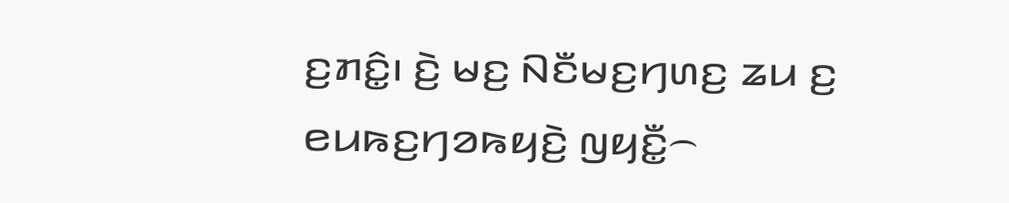ꤢ꤬ꤊꤢꤨ꤭꤯ ꤢꤧ꤬ ꤗꤢ꤬ ꤡꤢꤪꤗꤢ꤬ꤚꤛꤢ꤬ ꤘꤣ ꤢ꤬ ꤕꤣꤒꤢ꤬ꤚꤤꤒꤟꤢꤧ꤬ ꤜꤟꤢꤪ꤭꤮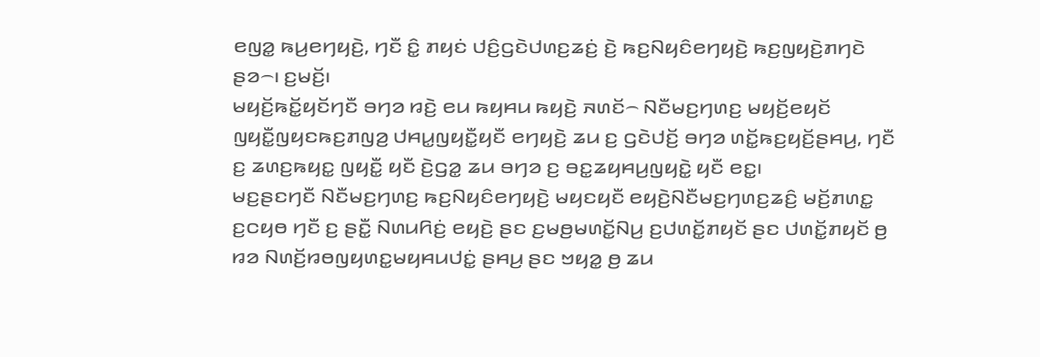ꤕꤜꤤ꤭ ꤒꤣ꤬ꤕꤚꤟꤢꤧ꤬, ꤚꤢꤪ ꤢꤨ꤭ ꤊꤟꤢꤦ ꤓꤢꤨ꤬ꤞꤢꤧꤓꤛꤢ꤬ꤘꤢꤦ꤬ ꤢꤧ꤬ ꤒꤢ꤬ꤡꤟꤢꤨꤕꤚꤟꤢꤧ꤬ ꤒꤢ꤬ꤜꤟꤢꤧ꤬ꤊꤚꤢꤧ ꤔꤤ꤮꤯ ꤢ꤬ꤗꤢꤩ꤬꤯
ꤗꤟꤢꤩ꤬ꤒꤢꤩ꤭ꤟꤢꤩꤚꤢꤪ ꤋꤚꤤ ꤙꤢꤧ꤬ ꤕꤣ ꤒꤟꤌꤣ ꤒꤟꤢꤧ꤬ ꤏꤛꤢꤩ꤮ ꤡꤢꤪꤗꤢ꤬ꤚꤛꤢ꤬ ꤗꤟꤢꤩ꤬ꤕꤟꤢꤩ ꤜꤟꤢꤪ꤭ꤜꤟꤢꤒꤢ꤬ꤊꤜꤤ꤬ ꤓꤌꤣ꤭ꤜꤟꤢꤪ꤭ꤟꤢꤪ ꤕꤚꤟꤢꤧ꤬ ꤘꤣ ꤢ꤬ ꤞꤢꤧꤓꤢꤩ꤬ ꤋꤚꤤ ꤛꤢꤩ꤭ꤒꤢ꤬ꤟꤢꤩ꤬ꤔꤌꤣ꤬, ꤚꤢꤪ ꤢ꤬ ꤘꤛꤢ꤬ꤒꤟꤢ꤭ ꤜꤟꤢꤪ꤭ ꤟꤢꤪ ꤢꤧ꤬ꤞꤤ꤭ ꤘꤣ ꤋꤚꤤ ꤢ꤬ ꤋꤢ꤭ꤘꤟꤌꤣ꤬ꤜꤟꤢꤧ꤭ ꤟꤢꤪ ꤕꤢ꤭꤯
ꤗꤢ꤬ꤔꤢꤚꤢꤪ ꤡꤢꤪꤗꤢ꤬ꤚꤛꤢ꤬ ꤒꤢ꤬ꤡꤟꤢꤨꤕꤚꤟꤢꤧ꤬ ꤗꤟꤢꤟꤢꤪ ꤕꤟꤢꤧ꤬ꤡꤢꤪꤗꤢ꤬ꤚꤛꤢ꤬ꤘꤢꤨ꤬ ꤗꤢꤩ꤬ꤊꤛꤢ꤭ ꤢ꤬ꤍꤟꤥ ꤚꤢꤪ ꤢ꤬ ꤔꤢꤪ꤭ ꤡꤛꤣꤖꤢꤦ꤬ ꤕꤟꤢꤧ꤬ ꤔꤢ ꤢ꤬ꤗꤥ꤬ꤗꤛꤢꤩ꤭ꤡꤣ꤬ ꤢ꤬ꤓꤛꤢꤩ꤭ꤊꤟꤢꤩ ꤔꤢ ꤓꤛꤢꤩ꤭ꤊꤟꤢꤩ ꤥ꤬ ꤙꤤ ꤡꤛꤢꤩ꤬ꤙꤥꤜꤟꤛꤢ꤭ꤗꤟꤌꤣꤓꤢꤦ꤭ ꤔꤌꤣ꤬ ꤔꤢ ꤠꤟꤤ꤭ ꤥ꤬ ꤘꤣ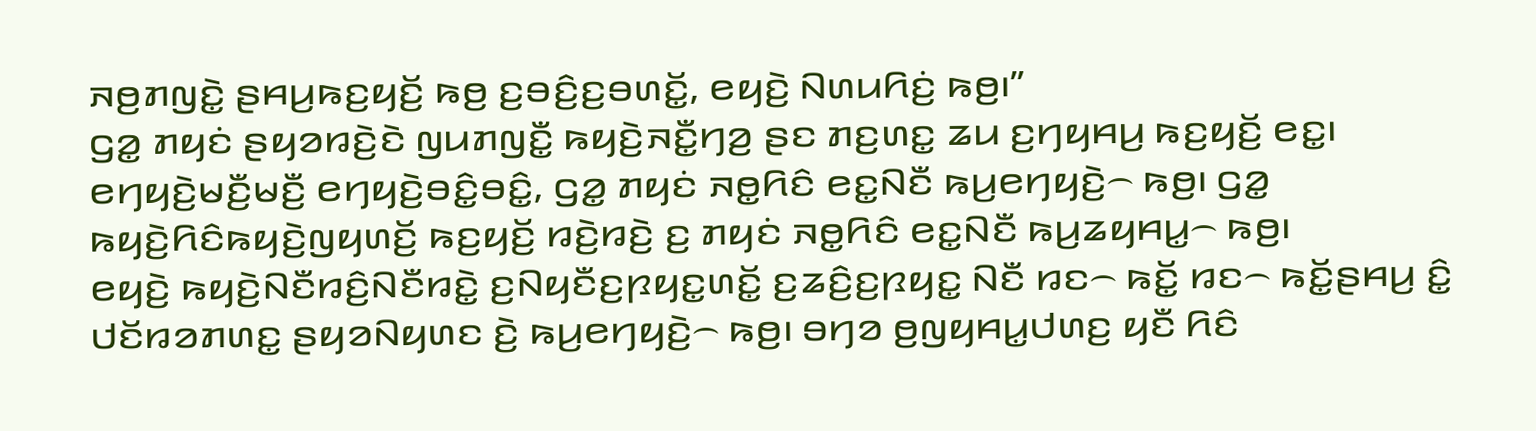ꤏꤥ꤬ꤊꤜꤢꤧ꤭ ꤔꤌꤣ꤬ꤒꤢ꤬ꤟꤢꤩ꤬ ꤒꤥ꤬ ꤢ꤬ꤋꤢꤨ꤬ꤢ꤬ꤋꤛꤢꤩ꤭, ꤕꤟꤢꤧ꤬ ꤡꤛꤣꤖꤢꤦ꤬ ꤒꤥ꤬꤯”
ꤞꤤ꤭ ꤊꤟꤢꤦ ꤔꤟꤤꤙꤢꤧ꤬ꤢꤧ ꤜꤣꤊꤜꤢꤪ꤭ ꤒꤟꤢꤧ꤬ꤏꤢꤪ꤭ꤚꤤ꤬ ꤔꤢ ꤊꤢ꤬ꤛꤢ꤭ ꤘꤣ ꤢ꤬ꤚꤟꤌꤣ꤬ ꤒꤢ꤬ꤟꤢꤩ꤬ ꤕꤢ꤭꤯ ꤕꤚꤟꤢꤧ꤬ꤗꤢꤪ꤬ꤗꤢꤪ꤬ ꤕꤚꤟꤢꤧ꤬ꤋꤢꤨ꤭ꤋꤢꤨ꤭, ꤞꤤ꤭ ꤊꤟꤢꤦ ꤏꤥ꤭ꤖꤢꤨ ꤕꤢ꤭ꤡꤢꤪ ꤒꤣ꤬ꤕꤚꤟꤢꤧ꤬꤮ ꤒꤥ꤬꤯ ꤞꤤ꤭ ꤒꤟꤢꤧ꤬ꤖꤢꤨꤒꤟꤢꤧ꤬ꤜꤟꤛꤢꤩ꤬ ꤒꤢ꤬ꤟꤢꤩ꤬ ꤙꤢꤧ꤬ꤙꤢꤧ꤬ ꤢ꤬ ꤊꤟꤢꤦ ꤏꤥ꤭ꤖꤢꤨ ꤕꤢ꤭ꤡꤢꤪ ꤒꤣ꤬ꤘꤟꤌꤣ꤭꤮ ꤒꤥ꤬꤯
ꤕꤟꤢꤧ꤬ ꤒꤟꤢꤧ꤬ꤡꤢꤪꤙꤢꤨ꤬ꤡꤢꤪꤙꤢꤧ꤭ ꤢ꤬ꤡꤟꤢꤪꤢ꤬ꤐꤟꤢ꤭ꤛꤢꤩ꤭ ꤢ꤬ꤘꤢꤨ꤬ꤢ꤬ꤐꤟꤢ꤭ ꤡꤢꤪ ꤙꤢ꤮ ꤒꤢꤩ꤭ ꤙꤢ꤮ ꤒꤢꤩ꤭ꤔꤌꤣ꤬ ꤢꤨ꤭ ꤓꤢꤩꤙꤤꤊꤛꤢ꤭ ꤔꤟꤤꤡꤟꤛꤢ ꤢꤧ꤬ ꤒꤣ꤬ꤕꤚꤟꤢꤧ꤬꤮ ꤒꤥ꤬꤯ ꤋꤚꤤ ꤥ꤬ꤜꤟꤌꤣ꤭ꤓꤛꤢ꤬ ꤟꤢꤪ ꤖꤢꤨ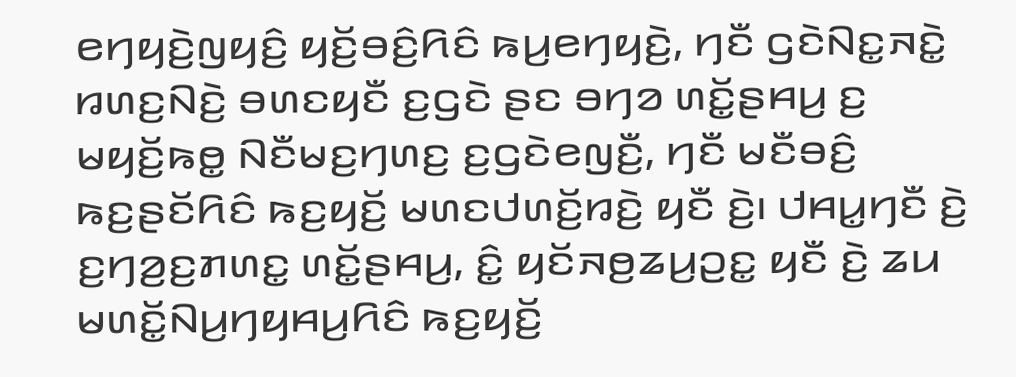ꤕꤚꤟꤢꤧ꤬ꤜꤟꤢꤨ꤬ ꤟꤢꤩ꤬ꤋꤢꤨ꤬ꤖꤢꤨ ꤒꤣ꤬ꤕꤚꤟꤢꤧ꤬, ꤚꤢꤪ ꤞꤢꤧꤡꤢ꤭ꤏꤢꤧ꤭ ꤙꤛꤢ꤬ꤡꤢꤧ꤬ ꤋꤛꤢꤟꤢꤪ ꤢ꤬ꤞꤢꤧ ꤔꤢ ꤋꤚꤤ ꤛꤢꤩ꤭ꤔꤌꤣ꤬ ꤢ꤬ ꤗꤟꤢꤩ꤬ꤒꤥ꤭ ꤡꤢꤪꤗꤢ꤬ꤚꤛꤢ꤬ ꤢ꤬ꤞꤢꤧꤕꤜꤢꤪ꤬, ꤚꤢꤪ ꤗꤢꤪꤋꤢꤨ꤬ ꤒꤢ꤬ꤔꤢꤩꤖꤢꤨ ꤒꤢ꤬ꤟꤢꤩ꤬ ꤗꤛꤢꤓꤛꤢꤩ꤬ꤙꤢꤧ꤬ ꤟꤢꤪ ꤢꤧ꤬꤯ ꤓꤌꤣ꤭ꤚꤢꤪ ꤢꤧ꤬ ꤢ꤬ꤚꤤ꤬ꤢ꤬ꤊꤛꤢ꤭ ꤛꤢꤩ꤭ꤔꤌꤣ꤬, ꤢꤨ꤭ ꤟꤢꤩꤏꤥ꤬ꤘꤣ꤬ꤑꤢ꤭ ꤟꤢꤪ ꤢꤧ꤬ ꤘꤣ ꤗꤛꤢꤩ꤭ꤡꤣ꤬ꤚꤟꤌꤣ꤬ꤖꤢꤨ ꤒꤢ꤬ꤟꤢꤩ꤬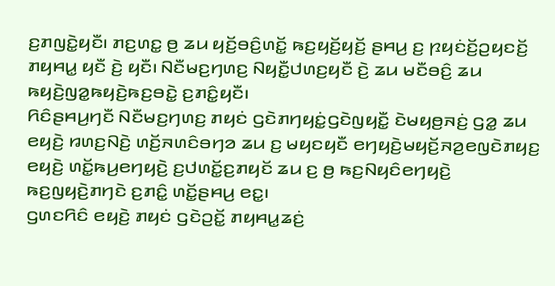ꤢ꤬ꤊꤜꤢꤧ꤭ꤟꤢꤪ꤯ ꤊꤢ꤬ꤛꤢ꤭ ꤥ꤬ ꤘꤣ ꤟꤢꤩ꤬ꤋꤢꤨ꤬ꤛꤢꤩ꤭ ꤒꤢ꤬ꤟꤢꤩ꤬ꤟꤢꤩ꤬ ꤔꤌꤣ꤬ ꤢ꤬ ꤐꤟꤢꤦꤢꤩ꤬ꤑꤟꤢꤢꤩ꤬ ꤊꤟꤌꤣ꤭ ꤟꤢꤪ ꤢꤧ꤬ ꤟꤢꤪ꤯ ꤡꤢꤪꤗꤢ꤬ꤚꤛꤢ꤬ ꤡꤟꤢꤪ꤭ꤓꤛꤢ꤬ꤟꤢꤪ ꤢꤧ꤬ ꤘꤣ ꤗꤢꤪꤋꤢꤨ꤬ ꤘꤣ ꤒꤟꤢꤧ꤬ꤜꤤ꤭ꤒꤟꤢꤧ꤬ꤒꤢ꤬ꤋꤢꤧ꤭ ꤢ꤬ꤊꤢꤨ꤭ꤟꤢꤪ꤯
ꤖꤢꤨꤔꤌꤣ꤬ꤚꤢꤪ ꤡꤢꤪꤗꤢ꤬ꤚꤛꤢ꤬ ꤊꤟꤢꤦ ꤞꤢꤧꤊꤚꤟꤢꤦ꤭ꤞꤢꤧꤜꤟꤢꤪ꤭ ꤢꤧꤗꤟꤥ꤬ꤏꤢꤦ꤬ ꤞꤤ꤭ ꤘꤣ ꤕꤟꤢꤧ꤬ ꤙꤛꤢ꤬ꤡꤢꤧ꤬ ꤛꤢꤩ꤬ꤏꤛꤢꤨꤋꤚꤤ ꤘꤣ ꤢ꤬ ꤗꤟꤢꤟꤢꤪ ꤕꤚꤟꤢꤧ꤬ꤗꤟꤢꤩ꤬ꤏꤤ꤬ꤕꤜꤢꤧꤊꤟꤢ꤬ ꤕꤟꤢꤧ꤬ ꤛꤢꤩ꤭ꤒꤣ꤬ꤕꤚꤟꤢꤧ꤬ ꤢ꤬ꤓꤛꤢꤩ꤭ꤢ꤬ꤊꤟꤢꤩ ꤘꤣ ꤢ꤬ ꤥ꤬ ꤒꤢ꤬ꤡꤟꤢꤨꤕꤚꤟꤢꤧ꤬ ꤒꤢ꤬ꤜꤟꤢꤧ꤬ꤊꤚꤢꤧ ꤢ꤬ꤊꤢꤨ꤭ ꤛꤢꤩ꤭ꤔꤌꤣ꤬ ꤕꤢ꤭꤯
ꤞꤛꤢꤖꤢꤨ ꤕꤟꤢꤧ꤬ ꤊꤟꤢꤦ ꤞꤢꤧꤑꤢꤩ꤭ ꤊꤟꤌꤣ꤭ꤘꤢꤦ꤬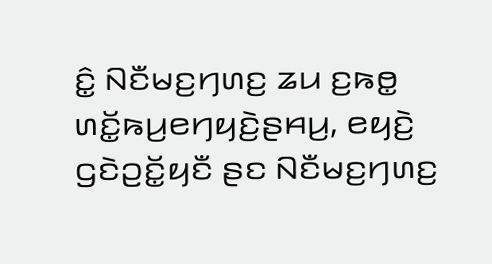ꤢꤨ꤭ ꤡꤢꤪꤗꤢ꤬ꤚꤛꤢ꤬ ꤘꤣ ꤢ꤬ꤒꤥ꤭ ꤛꤢꤩ꤭ꤒꤣ꤬ꤕꤚꤟꤢꤧ꤬ꤔꤌꤣ꤬, ꤕꤟꤢꤧ꤬ ꤞꤢꤧꤑꤢꤩ꤭ꤟꤢꤪ ꤔꤢ ꤡꤢꤪꤗꤢ꤬ꤚꤛꤢ꤬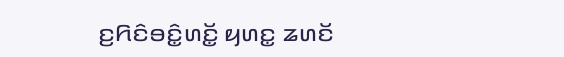ꤢ꤬ꤖꤢꤨꤋꤢꤨ꤭ꤛꤢꤩ꤭ ꤟꤛꤢ꤭ ꤘꤛꤢꤩ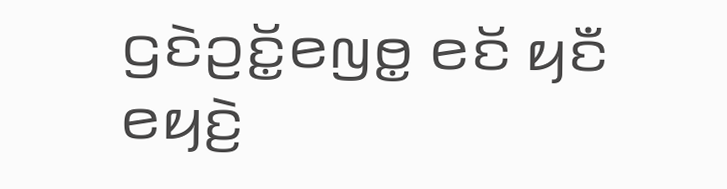ꤞꤢꤧꤑꤢꤩ꤭ꤕꤜꤥ꤭ ꤕꤢꤩ ꤟꤢꤪ ꤕꤟꤢꤧ꤬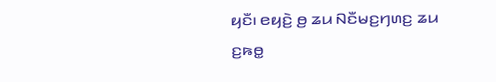ꤟꤢꤪ꤯ ꤕꤟꤢꤧ꤬ ꤥ꤬ ꤘꤣ ꤡꤢꤪꤗꤢ꤬ꤚꤛꤢ꤬ ꤘꤣ ꤢ꤬ꤒꤥ꤭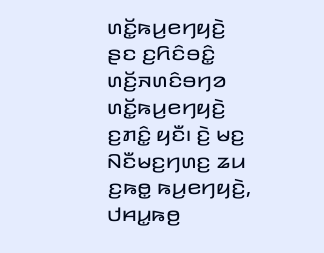ꤛꤢꤩ꤭ꤒꤣ꤬ꤕꤚꤟꤢꤧ꤬ ꤔꤢ ꤢ꤬ꤖꤢꤨꤋꤢꤨ꤭ ꤛꤢꤩ꤬ꤏꤛꤢꤨꤋꤚꤤ ꤛꤢꤩ꤭ꤒꤣ꤬ꤕꤚꤟꤢꤧ꤬ ꤢ꤬ꤊꤢꤨ꤭ ꤟꤢꤪ꤯ ꤢꤧ꤬ ꤗꤢ꤬ ꤡꤢꤪꤗꤢ꤬ꤚꤛꤢ꤬ ꤘꤣ ꤢ꤬ꤒꤥ꤭ ꤒꤣ꤬ꤕꤚꤟꤢꤧ꤬, ꤓꤌꤣ꤭ꤒꤥ꤬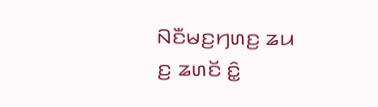ꤡꤢꤪꤗꤢ꤬ꤚꤛꤢ꤬ ꤘꤣ ꤢ꤬ ꤘꤛꤢꤩ ꤢꤨ꤭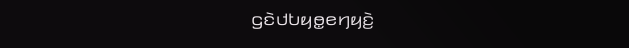ꤞꤢꤧꤓꤝꤟꤥ꤭ꤕꤚꤟꤢꤧ꤬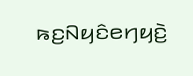ꤒꤢ꤬ꤡꤟꤢꤨꤕꤚꤟꤢꤧ꤬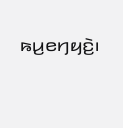ꤒꤣ꤬ꤕꤚꤟꤢꤧ꤬꤯